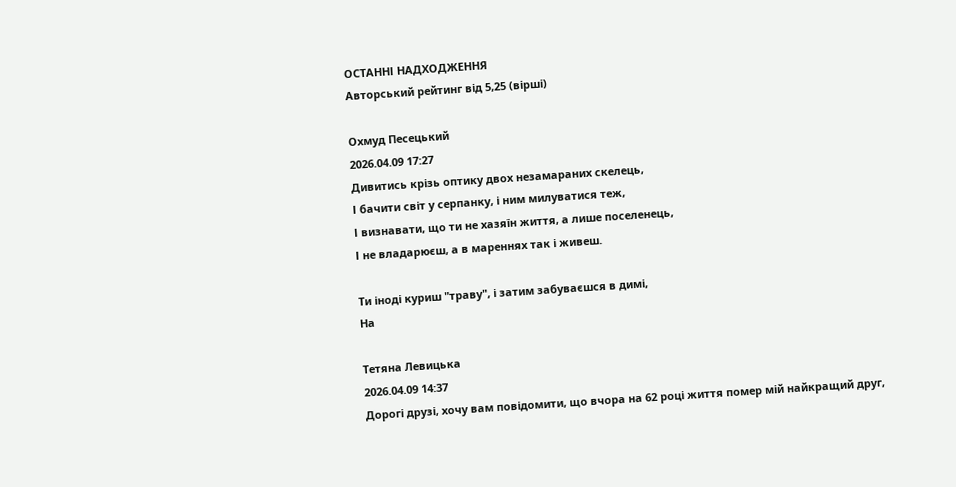ОСТАННІ НАДХОДЖЕННЯ
Авторський рейтинг від 5,25 (вірші)

Охмуд Песецький
2026.04.09 17:27
Дивитись крізь оптику двох незамараних скелець,
І бачити світ у серпанку, і ним милуватися теж,
І визнавати, що ти не хазяїн життя, а лише поселенець,
І не владарюєш, а в мареннях так і живеш.

Ти іноді куриш "траву", і затим забуваєшся в димі,
На

Тетяна Левицька
2026.04.09 14:37
Дорогі друзі, хочу вам повідомити, що вчора на 62 році життя помер мій найкращий друг,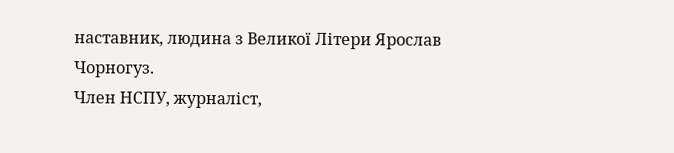наставник, людина з Великої Літери Ярослав Чорногуз.
Член НСПУ, журналіст,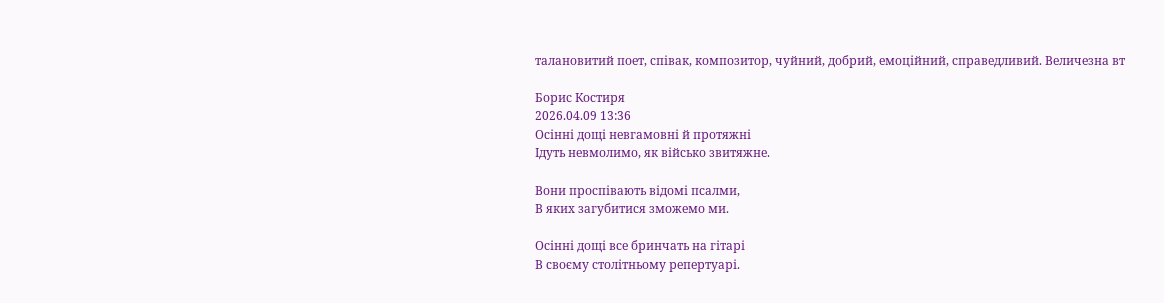талановитий поет, співак, композитор, чуйний, добрий, емоційний, справедливий. Величезна вт

Борис Костиря
2026.04.09 13:36
Осінні дощі невгамовні й протяжні
Ідуть невмолимо, як військо звитяжне.

Вони проспівають відомі псалми,
В яких загубитися зможемо ми.

Осінні дощі все бринчать на гітарі
В своєму столітньому репертуарі.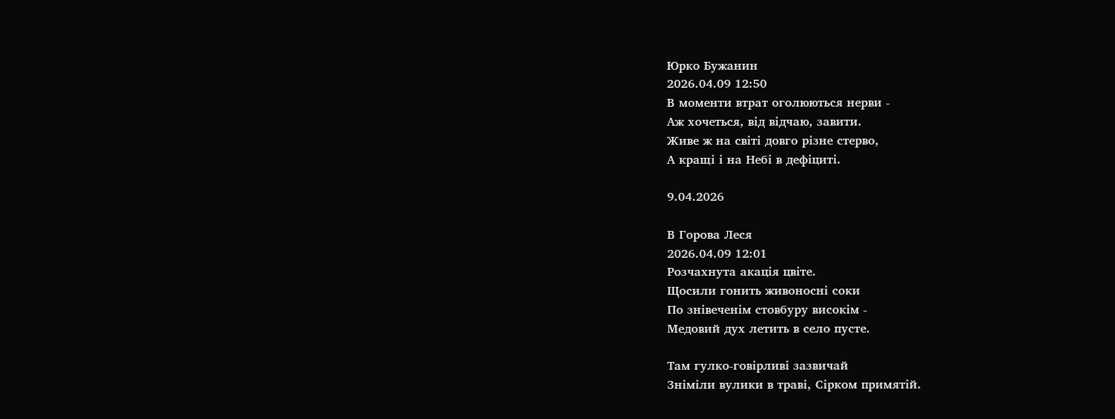Юрко Бужанин
2026.04.09 12:50
В моменти втрат оголюються нерви -
Аж хочеться, від відчаю, завити.
Живе ж на світі довго різне стерво,
А кращі і на Небі в дефіциті.

9.04.2026

В Горова Леся
2026.04.09 12:01
Розчахнута акація цвіте.
Щосили гонить живоносні соки
По знівеченім стовбуру високім -
Медовий дух летить в село пусте.

Там гулко-говірливі зазвичай
Зніміли вулики в траві, Сірком примятій.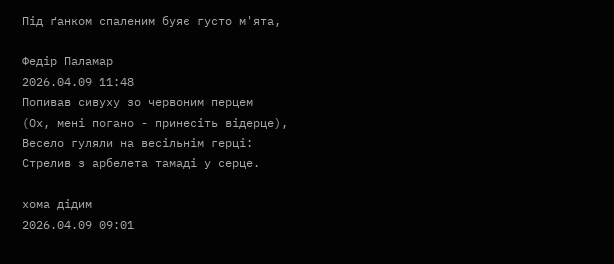Під ґанком спаленим буяє густо м'ята,

Федір Паламар
2026.04.09 11:48
Попивав сивуху зо червоним перцем
(Ох, мені погано - принесіть відерце),
Весело гуляли на весільнім герці:
Стрелив з арбелета тамаді у серце.

хома дідим
2026.04.09 09:01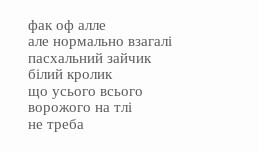фак оф алле
але нормально взагалі
пасхальний зайчик
білий кролик
що усього всього
ворожого на тлі
не треба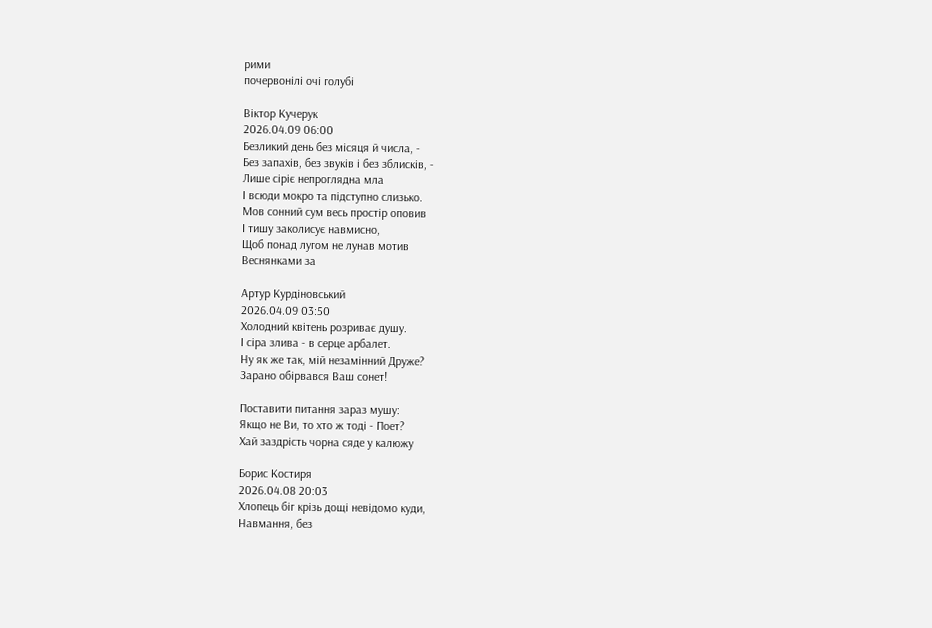рими
почервонілі очі голубі

Віктор Кучерук
2026.04.09 06:00
Безликий день без місяця й числа, -
Без запахів, без звуків і без зблисків, -
Лише сіріє непроглядна мла
І всюди мокро та підступно слизько.
Мов сонний сум весь простір оповив
І тишу заколисує навмисно,
Щоб понад лугом не лунав мотив
Веснянками за

Артур Курдіновський
2026.04.09 03:50
Холодний квітень розриває душу.
І сіра злива - в серце арбалет.
Ну як же так, мій незамінний Друже?
Зарано обірвався Ваш сонет!

Поставити питання зараз мушу:
Якщо не Ви, то хто ж тоді - Поет?
Хай заздрість чорна сяде у калюжу

Борис Костиря
2026.04.08 20:03
Хлопець біг крізь дощі невідомо куди,
Навмання, без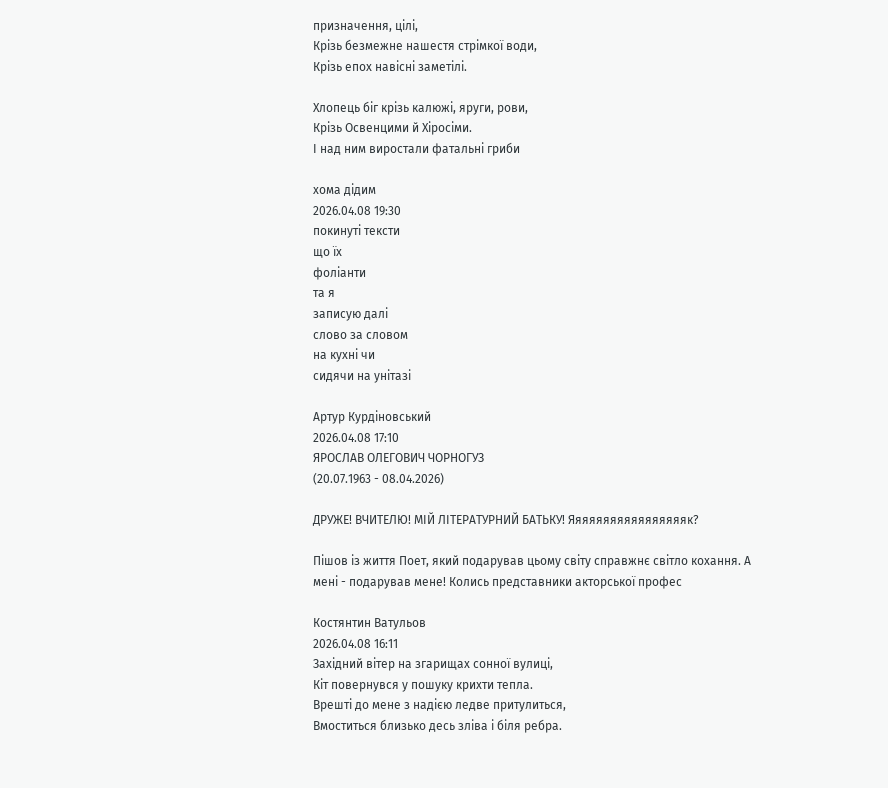призначення, цілі,
Крізь безмежне нашестя стрімкої води,
Крізь епох навісні заметілі.

Хлопець біг крізь калюжі, яруги, рови,
Крізь Освенцими й Хіросіми.
І над ним виростали фатальні гриби

хома дідим
2026.04.08 19:30
покинуті тексти
що їх
фоліанти
та я
записую далі
слово за словом
на кухні чи
сидячи на унітазі

Артур Курдіновський
2026.04.08 17:10
ЯРОСЛАВ ОЛЕГОВИЧ ЧОРНОГУЗ
(20.07.1963 - 08.04.2026)

ДРУЖЕ! ВЧИТЕЛЮ! МІЙ ЛІТЕРАТУРНИЙ БАТЬКУ! Яяяяяяяяяяяяяяяяяк?

Пішов із життя Поет, який подарував цьому світу справжнє світло кохання. А мені - подарував мене! Колись представники акторської профес

Костянтин Ватульов
2026.04.08 16:11
Західний вітер на згарищах сонної вулиці,
Кіт повернувся у пошуку крихти тепла.
Врешті до мене з надією ледве притулиться,
Вмоститься близько десь зліва і біля ребра.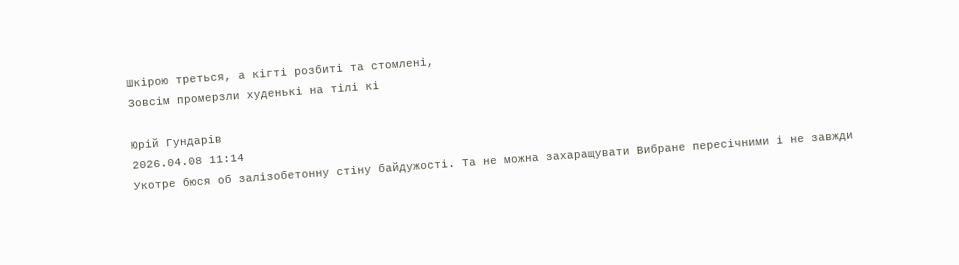Шкірою треться, а кігті розбиті та стомлені,
Зовсім промерзли худенькі на тілі кі

Юрій Гундарів
2026.04.08 11:14
Укотре бюся об залізобетонну стіну байдужості. Та не можна захаращувати Вибране пересічними і не завжди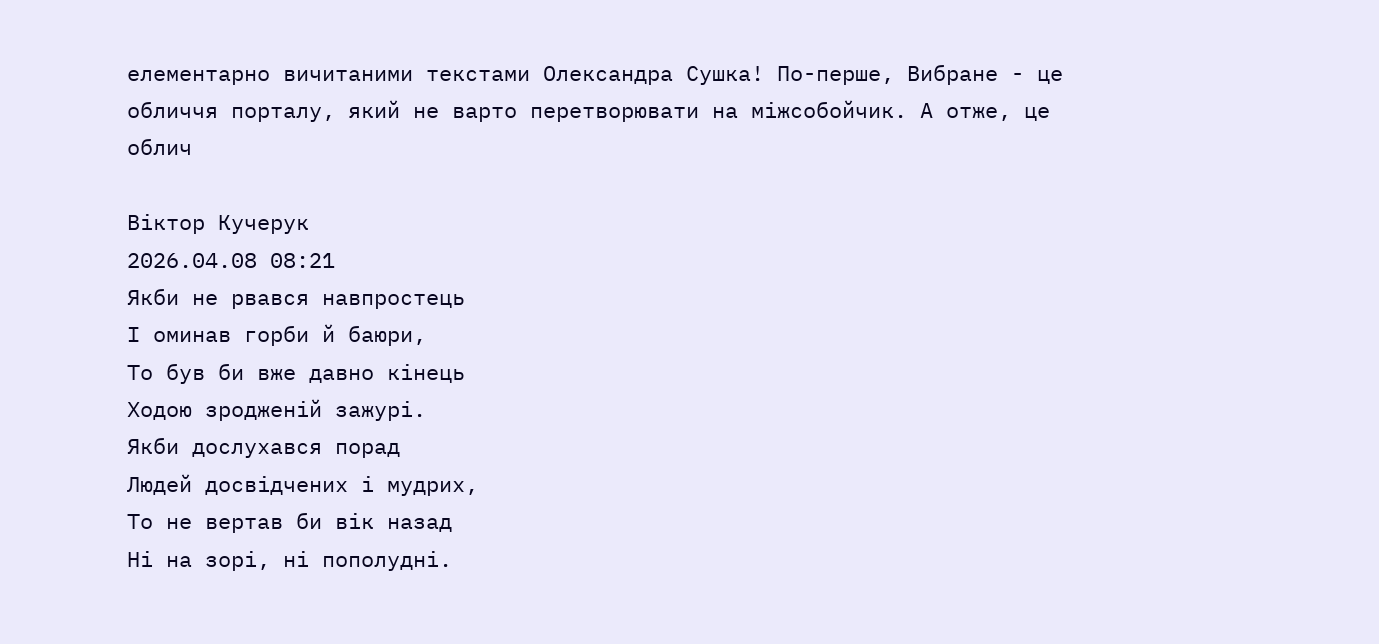елементарно вичитаними текстами Олександра Сушка! По-перше, Вибране - це обличчя порталу, який не варто перетворювати на міжсобойчик. А отже, це облич

Віктор Кучерук
2026.04.08 08:21
Якби не рвався навпростець
І оминав горби й баюри,
То був би вже давно кінець
Ходою зродженій зажурі.
Якби дослухався порад
Людей досвідчених і мудрих,
То не вертав би вік назад
Ні на зорі, ні пополудні.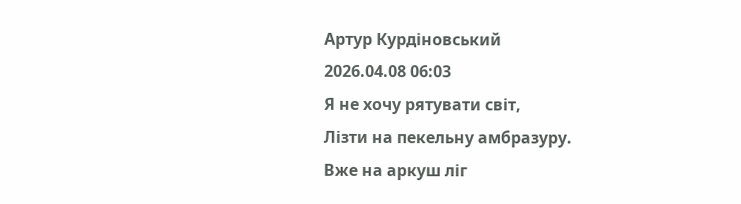Артур Курдіновський
2026.04.08 06:03
Я не хочу рятувати світ,
Лізти на пекельну амбразуру.
Вже на аркуш ліг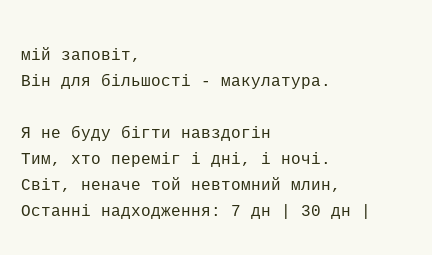мій заповіт,
Він для більшості - макулатура.

Я не буду бігти навздогін
Тим, хто переміг і дні, і ночі.
Світ, неначе той невтомний млин,
Останні надходження: 7 дн | 30 дн |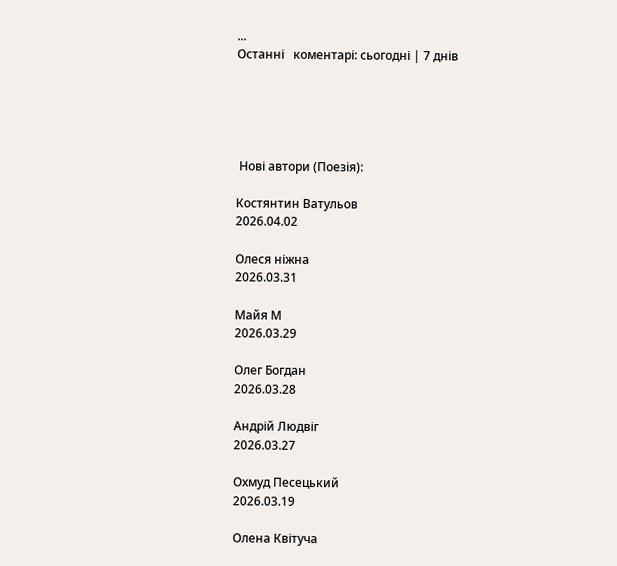...
Останні   коментарі: сьогодні | 7 днів





 Нові автори (Поезія):

Костянтин Ватульов
2026.04.02

Олеся ніжна
2026.03.31

Майя М
2026.03.29

Олег Богдан
2026.03.28

Андрій Людвіг
2026.03.27

Охмуд Песецький
2026.03.19

Олена Квітуча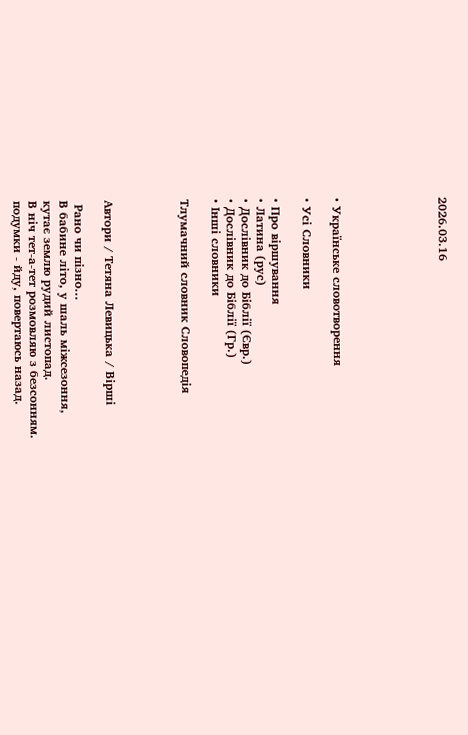2026.03.16






• Українське словотворення

• Усі Словники

• Про віршування
• Латина (рус)
• Дослівник до Біблії (Євр.)
• Дослівник до Біблії (Гр.)
• Інші словники

Тлумачний словник Словопедія




Автори / Тетяна Левицька / Вірші

 Рано чи пізно...
В бабине літо, у шаль міжсезоння,
кутає землю рудий листопад.
В ніч тет-а-тет розмовляю з безсонням.
подумки - йду, повертаюсь назад.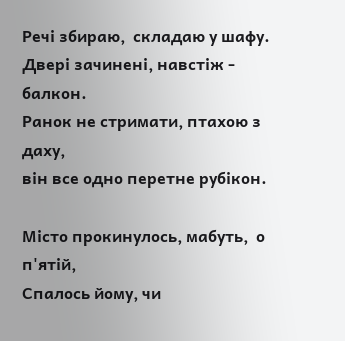Речі збираю,  складаю у шафу.
Двері зачинені, навстіж - балкон.
Ранок не стримати, птахою з даху,
він все одно перетне рубікон.

Місто прокинулось, мабуть,  о п'ятій,
Спалось йому, чи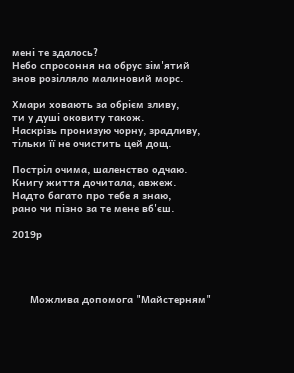мені те здалось?
Небо спросоння на обрус зім'ятий
знов розілляло малиновий морс.

Хмари ховають за обрієм зливу,
ти у душі оковиту також.
Наскрізь пронизую чорну, зрадливу,
тільки її не очистить цей дощ.

Постріл очима, шаленство одчаю.
Книгу життя дочитала, авжеж.
Надто багато про тебе я знаю,
рано чи пізно за те мене вб'єш.

2019р




      Можлива допомога "Майстерням"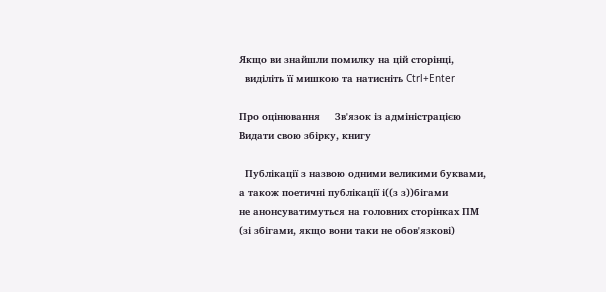Якщо ви знайшли помилку на цiй сторiнцi,
  видiлiть її мишкою та натисніть Ctrl+Enter

Про оцінювання     Зв'язок із адміністрацією     Видати свою збірку, книгу

  Публікації з назвою одними великими буквами, а також поетичні публікації і((з з))бігами
не анонсуватимуться на головних сторінках ПМ (зі збігами, якщо вони таки не обов'язкові)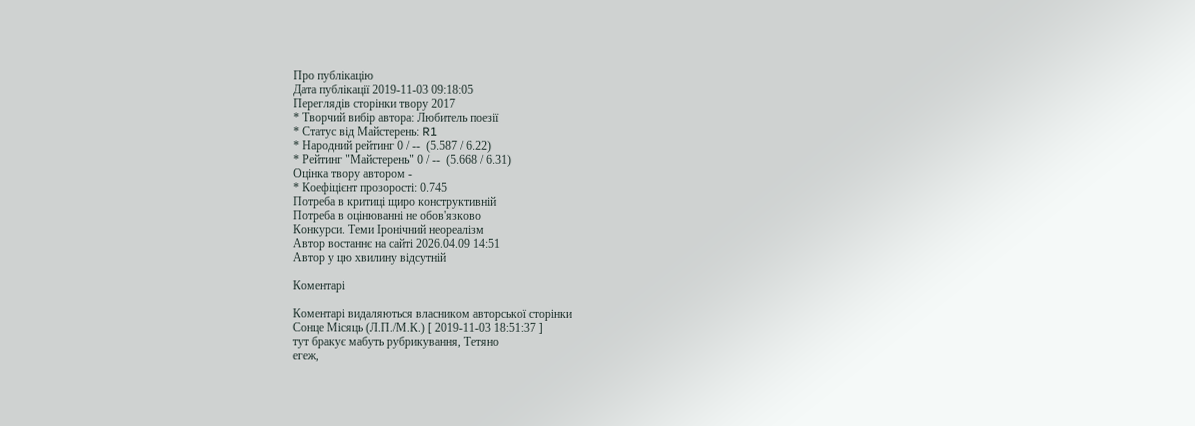Про публікацію
Дата публікації 2019-11-03 09:18:05
Переглядів сторінки твору 2017
* Творчий вибір автора: Любитель поезії
* Статус від Майстерень: R1
* Народний рейтинг 0 / --  (5.587 / 6.22)
* Рейтинг "Майстерень" 0 / --  (5.668 / 6.31)
Оцінка твору автором -
* Коефіцієнт прозорості: 0.745
Потреба в критиці щиро конструктивній
Потреба в оцінюванні не обов'язково
Конкурси. Теми Іронічний неореалізм
Автор востаннє на сайті 2026.04.09 14:51
Автор у цю хвилину відсутній

Коментарі

Коментарі видаляються власником авторської сторінки
Сонце Місяць (Л.П./М.К.) [ 2019-11-03 18:51:37 ]
тут бракує мабуть рубрикування, Тетяно
егеж,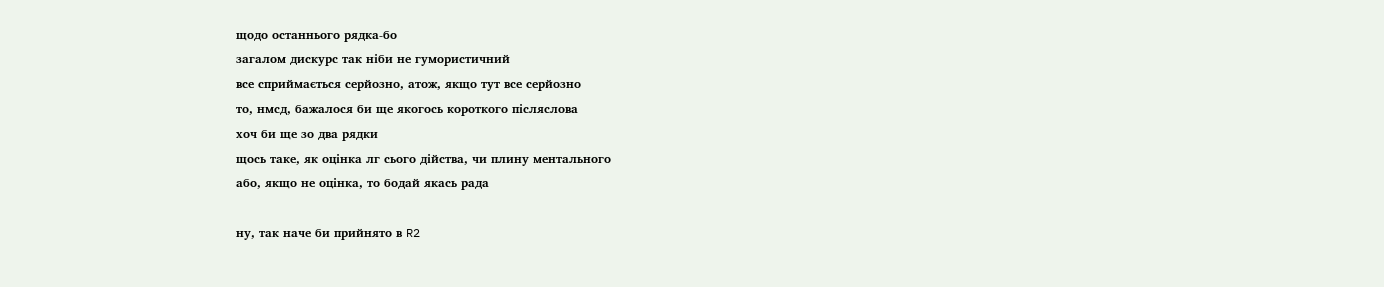щодо останнього рядка-бо
загалом дискурс так ніби не гумористичний
все сприймається серйозно, атож, якщо тут все серйозно
то, нмсд, бажалося би ще якогось короткого післяслова
хоч би ще зо два рядки
щось таке, як оцінка лг сього дійства, чи плину ментального
або, якщо не оцінка, то бодай якась рада

ну, так наче би прийнято в R2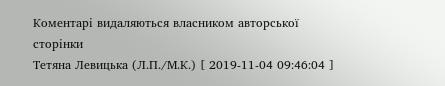Коментарі видаляються власником авторської сторінки
Тетяна Левицька (Л.П./М.К.) [ 2019-11-04 09:46:04 ]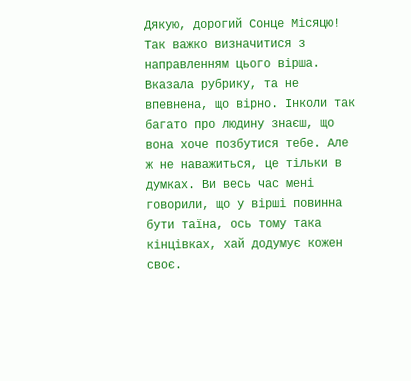Дякую, дорогий Сонце Місяцю! Так важко визначитися з направленням цього вірша.
Вказала рубрику, та не впевнена, що вірно. Інколи так багато про людину знаєш, що вона хоче позбутися тебе. Але ж не наважиться, це тільки в думках. Ви весь час мені говорили, що у вірші повинна бути таїна, ось тому така кінцівках, хай додумує кожен своє.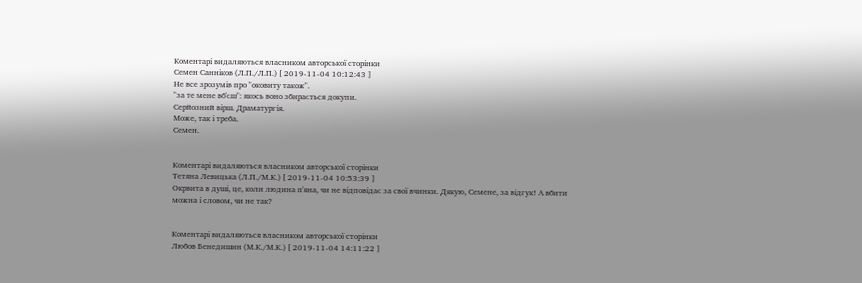Коментарі видаляються власником авторської сторінки
Семен Санніков (Л.П./Л.П.) [ 2019-11-04 10:12:43 ]
Не все зрозумів про "оковиту також".
"за те мене вб'єш": якось воно збирається докупи.
Серйозний вірш. Драматургія.
Може, так і треба.
Семен.


Коментарі видаляються власником авторської сторінки
Тетяна Левицька (Л.П./М.К.) [ 2019-11-04 10:53:39 ]
Окрвита в душі, це, коли людина п'яна, чи не відповідає за свої вчинки. Дякую, Семене, за відгук! А вбити можна і словом, чи не так?


Коментарі видаляються власником авторської сторінки
Любов Бенедишин (М.К./М.К.) [ 2019-11-04 14:11:22 ]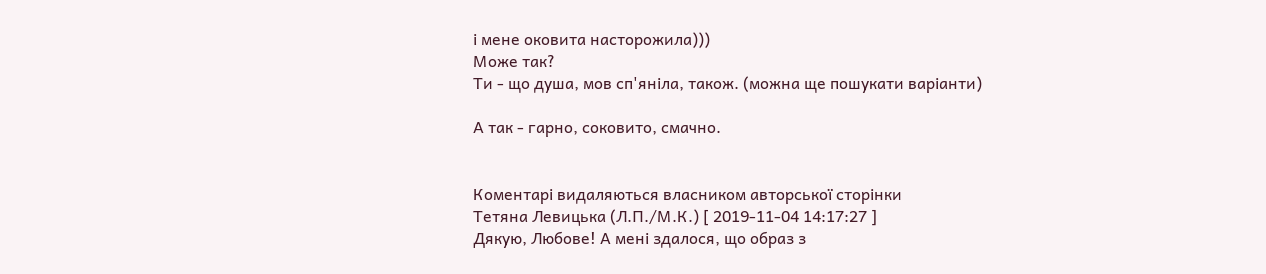і мене оковита насторожила)))
Може так?
Ти - що душа, мов сп'яніла, також. (можна ще пошукати варіанти)

А так - гарно, соковито, смачно.


Коментарі видаляються власником авторської сторінки
Тетяна Левицька (Л.П./М.К.) [ 2019-11-04 14:17:27 ]
Дякую, Любове! А мені здалося, що образ з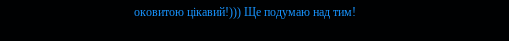оковитою цікавий!))) Ще подумаю над тим!